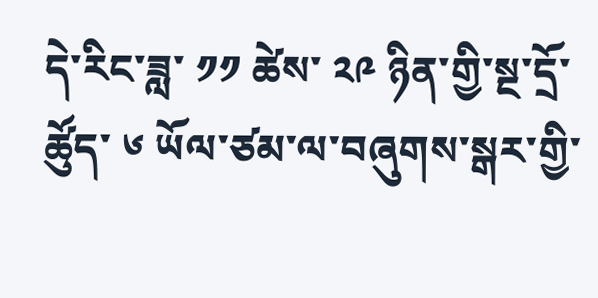དེ་རིང་ཟླ་ ༡༡ ཚེས་ ༢༩ ཉིན་གྱི་སྔ་དྲོ་ཚོུད་ ༦ ཡོལ་ཙམ་ལ་བཞུགས་སྒར་གྱི་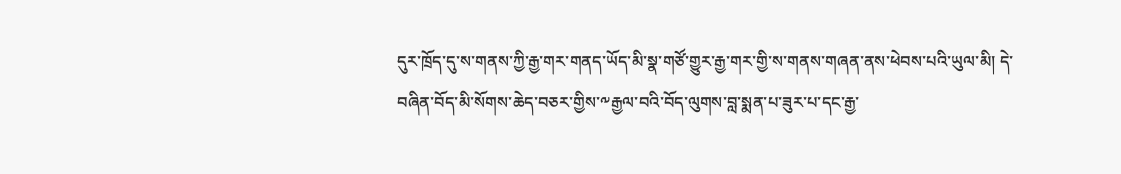དུར་ཁྲོད་དུ་ས་གནས་ཀྱི་རྒྱ་གར་གནད་ཡོད་མི་སྣ་གཙོ་གྱུར་རྒྱ་གར་གྱི་ས་གནས་གཞན་ནས་ཕེབས་པའི་ཡུལ་མི། དེ་བཞིན་བོད་མི་སོགས་ཆེད་བཅར་གྱིས་༸རྒྱལ་བའི་བོད་ལུགས་བླ་སྨན་པ་ཟུར་པ་དང་རྒྱ་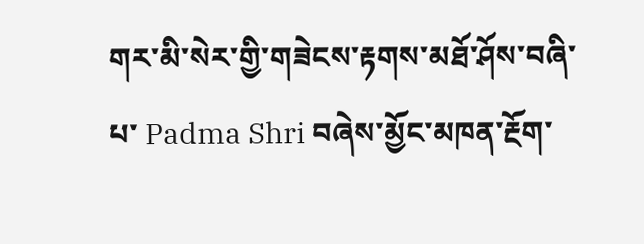གར་མི་སེར་གྱི་གཟེངས་རྟགས་མཐོ་ཤོས་བཞི་པ་ Padma Shri བཞེས་མྱོང་མཁན་རྔོག་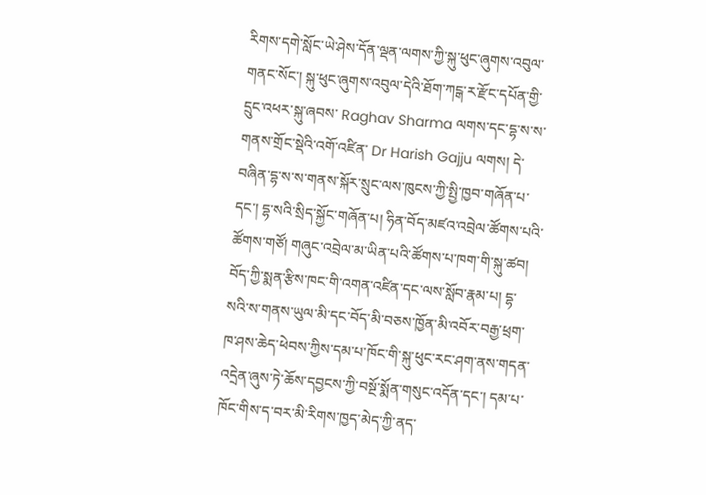རིགས་དགེ་སློང་ཡེ་ཤེས་དོན་ལྡན་ལགས་ཀྱི་སྐུ་ཕུང་ཞུགས་འབུལ་གནང་སོང་། སྐུ་ཕུང་ཞུགས་འབུལ་དེའི་ཐོག་ཀངྒ་ར་རྫོང་དཔོན་གྱི་དྲུང་འཕར་སྐུ་ཞབས་ Raghav Sharma ལགས་དང་དྷ་ས་ས་གནས་གྲོང་སྡེའི་འགོ་འཛིན་ Dr Harish Gajju ལགས། དེ་བཞིན་དྷ་ས་ས་གནས་སྐོར་སྲུང་ལས་ཁུངས་ཀྱི་སྤྱི་ཁྱབ་གཞོན་པ་དང་། དྷ་སའི་སྲིད་སྐྱོང་གཞོན་པ། ཧིན་བོད་མཛའ་འབྲེལ་ཚོགས་པའི་ཚོགས་གཙོ། གཞུང་འབྲེལ་མ་ཡིན་པའི་ཚོགས་པ་ཁག་གི་སྐུ་ཚབ། བོད་ཀྱི་སྨན་རྩིས་ཁང་གི་འགན་འཛིན་དང་ལས་སློབ་རྣམ་པ། དྷ་སའི་ས་གནས་ཡུལ་མི་དང་བོད་མི་བཅས་ཁྱོན་མི་འབོར་བརྒྱ་ཕྲག་ཁ་ཤས་ཆེད་ཕེབས་ཀྱིས་དམ་པ་ཁོང་གི་སྐུ་ཕུང་རང་ཤག་ནས་གདན་འདྲེན་ཞུས་ཏེ་ཆོས་དབྱངས་ཀྱི་བསྔོ་སྨོན་གསུང་འདོན་དང་། དམ་པ་ཁོང་གིས་ད་བར་མི་རིགས་ཁྱད་མེད་ཀྱི་ནད་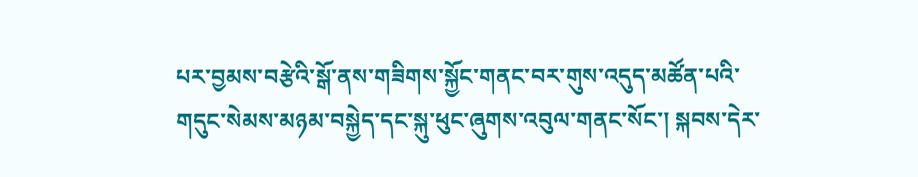པར་བྱམས་བརྩེའི་སྒོ་ནས་གཟིགས་སྐྱོང་གནང་བར་གུས་འདུད་མཚོན་པའི་གདུང་སེམས་མཉམ་བསྐྱེད་དང་སྐུ་ཕུང་ཞུགས་འབུལ་གནང་སོང་། སྐབས་དེར་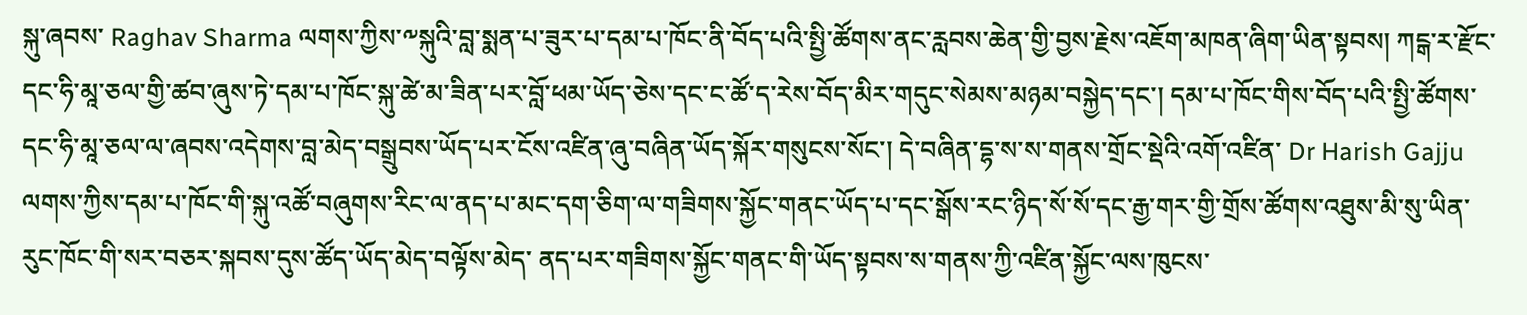སྐུ་ཞབས་ Raghav Sharma ལགས་ཀྱིས་༸སྐུའི་བླ་སྨན་པ་ཟུར་པ་དམ་པ་ཁོང་ནི་བོད་པའི་སྤྱི་ཚོགས་ནང་རླབས་ཆེན་གྱི་བྱས་རྗེས་འཇོག་མཁན་ཞིག་ཡིན་སྟབས། ཀངྒ་ར་རྫོང་དང་ཧི་མཱ་ཅལ་གྱི་ཚབ་ཞུས་ཏེ་དམ་པ་ཁོང་སྐུ་ཚེ་མ་ཟིན་པར་བློ་ཕམ་ཡོད་ཅེས་དང་ང་ཚོ་ད་རེས་བོད་མིར་གདུང་སེམས་མཉམ་བསྐྱེད་དང་། དམ་པ་ཁོང་གིས་བོད་པའི་སྤྱི་ཚོགས་དང་ཧི་མཱ་ཅལ་ལ་ཞབས་འདེགས་བླ་མེད་བསྒྲུབས་ཡོད་པར་ངོས་འཛིན་ཞུ་བཞིན་ཡོད་སྐོར་གསུངས་སོང་། དེ་བཞིན་དྷ་ས་ས་གནས་གྲོང་སྡེའི་འགོ་འཛིན་ Dr Harish Gajju ལགས་ཀྱིས་དམ་པ་ཁོང་གི་སྐུ་འཚོ་བཞུགས་རིང་ལ་ནད་པ་མང་དག་ཅིག་ལ་གཟིགས་སྐྱོང་གནང་ཡོད་པ་དང་སྒོས་རང་ཉིད་སོ་སོ་དང་རྒྱ་གར་གྱི་གྲོས་ཚོགས་འཐུས་མི་སུ་ཡིན་རུང་ཁོང་གི་སར་བཅར་སྐབས་དུས་ཚོད་ཡོད་མེད་བལྟོས་མེད་ ནད་པར་གཟིགས་སྐྱོང་གནང་གི་ཡོད་སྟབས་ས་གནས་ཀྱི་འཛིན་སྐྱོང་ལས་ཁུངས་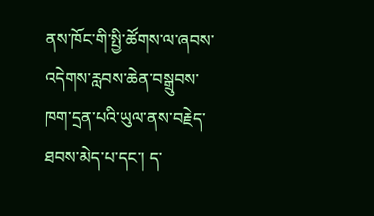ནས་ཁོང་གི་སྤྱི་ཚོགས་ལ་ཞབས་འདེགས་རླབས་ཆེན་བསྒྲུབས་ཁག་དྲན་པའི་ཡུལ་ནས་བརྗེད་ཐབས་མེད་པ་དང་། ད་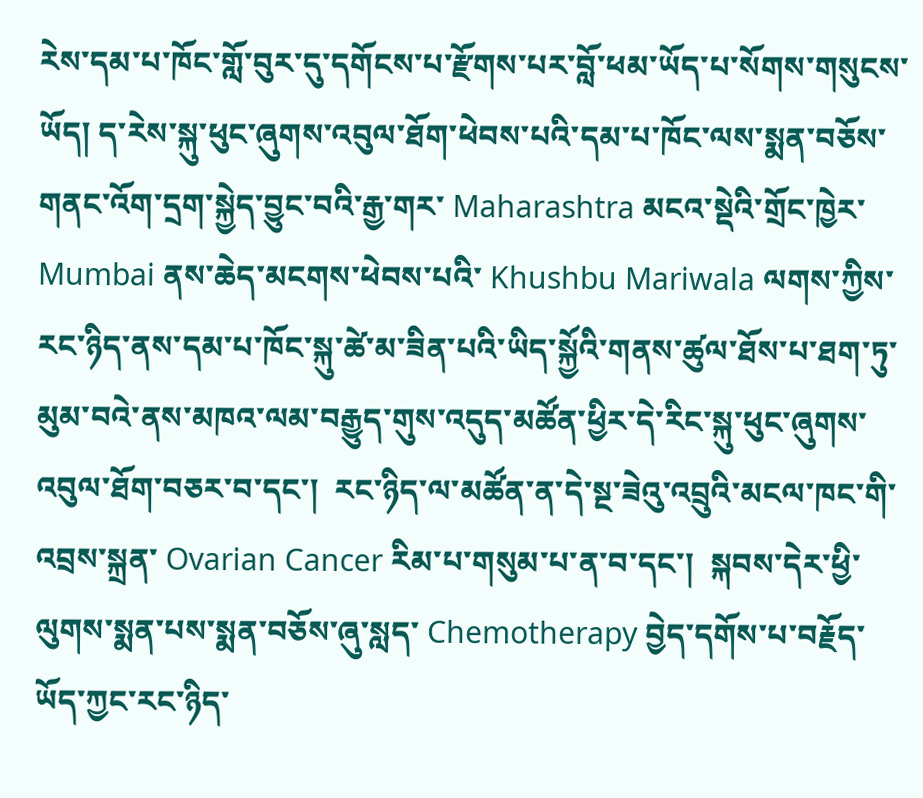རེས་དམ་པ་ཁོང་གློ་བུར་དུ་དགོངས་པ་རྫོགས་པར་བློ་ཕམ་ཡོད་པ་སོགས་གསུངས་ཡོད། ད་རེས་སྐུ་ཕུང་ཞུགས་འབུལ་ཐོག་ཕེབས་པའི་དམ་པ་ཁོང་ལས་སྨན་བཅོས་གནང་འོག་དྲག་སྐྱེད་བྱུང་བའི་རྒྱ་གར་ Maharashtra མངའ་སྡེའི་གྲོང་ཁྱེར་ Mumbai ནས་ཆེད་མངགས་ཕེབས་པའི་ Khushbu Mariwala ལགས་ཀྱིས་རང་ཉིད་ནས་དམ་པ་ཁོང་སྐུ་ཚེ་མ་ཟིན་པའི་ཡིད་སྐྱོའི་གནས་ཚུལ་ཐོས་པ་ཐག་ཏུ་མུམ་བའེ་ནས་མཁའ་ལམ་བརྒྱུད་གུས་འདུད་མཚོན་ཕྱིར་དེ་རིང་སྐུ་ཕུང་ཞུགས་འབུལ་ཐོག་བཅར་བ་དང་།  རང་ཉིད་ལ་མཚོན་ན་དེ་སྔ་ཟེའུ་འབྲུའི་མངལ་ཁང་གི་འབྲས་སྐྲན་ Ovarian Cancer རིམ་པ་གསུམ་པ་ན་བ་དང་།  སྐབས་དེར་ཕྱི་ལུགས་སྨན་པས་སྨན་བཅོས་ཞུ་སླད་ Chemotherapy བྱེད་དགོས་པ་བརྗོད་ཡོད་ཀྱང་རང་ཉིད་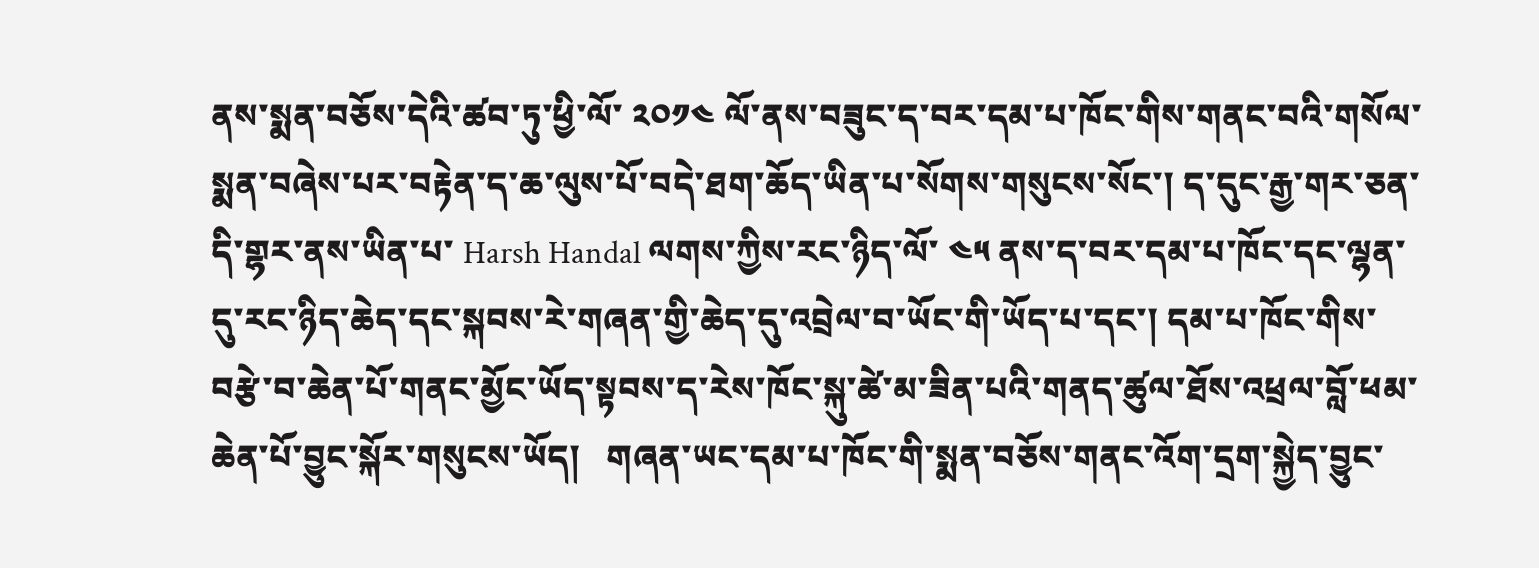ནས་སྨན་བཅོས་དེའི་ཚབ་ཏུ་ཕྱི་ལོ་ ༢༠༡༤ ལོ་ནས་བཟུང་ད་བར་དམ་པ་ཁོང་གིས་གནང་བའི་གསོལ་སྨན་བཞེས་པར་བརྟེན་ད་ཆ་ལུས་པོ་བདེ་ཐག་ཆོད་ཡིན་པ་སོགས་གསུངས་སོང་། ད་དུང་རྒྱ་གར་ཅན་དི་གྷར་ནས་ཡིན་པ་ Harsh Handal ལགས་ཀྱིས་རང་ཉིད་ལོ་ ༤༥ ནས་ད་བར་དམ་པ་ཁོང་དང་ལྷན་དུ་རང་ཉིད་ཆེད་དང་སྐབས་རེ་གཞན་གྱི་ཆེད་དུ་འབྲེལ་བ་ཡོང་གི་ཡོད་པ་དང་། དམ་པ་ཁོང་གིས་བརྩེ་བ་ཆེན་པོ་གནང་མྱོང་ཡོད་སྟབས་ད་རེས་ཁོང་སྐུ་ཚེ་མ་ཟིན་པའི་གནད་ཚུལ་ཐོས་འཕྲལ་བློ་ཕམ་ཆེན་པོ་བྱུང་སྐོར་གསུངས་ཡོད།   གཞན་ཡང་དམ་པ་ཁོང་གི་སྨན་བཅོས་གནང་འོག་དྲག་སྐྱེད་བྱུང་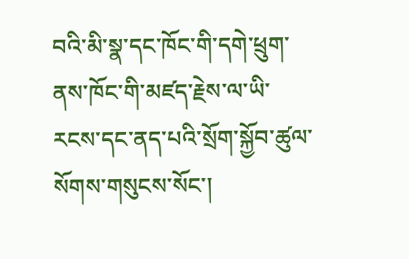བའི་མི་སྣ་དང་ཁོང་གི་དགེ་ཕྲུག་ནས་ཁོང་གི་མཛད་རྗེས་ལ་ཡི་རངས་དང་ནད་པའི་སྲོག་སྐྱོབ་ཚུལ་སོགས་གསུངས་སོང་།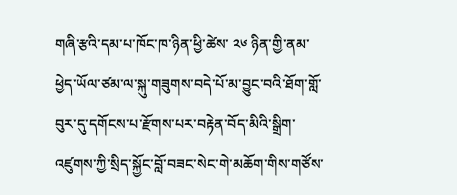གཞི་རྩའི་དམ་པ་ཁོང་ཁ་ཉིན་ཕྱི་ཚེས་ ༢༦ ཉིན་གྱི་ནམ་ཕྱེད་ཡོལ་ཙམ་ལ་སྐུ་གཟུགས་བདེ་པོ་མ་བྱུང་བའི་ཐོག་གློ་བུར་དུ་དགོངས་པ་རྫོགས་པར་བརྟེན་བོད་མིའི་སྒྲིག་འཛུགས་ཀྱི་སྲིད་སྐྱོང་བློ་བཟང་སེང་གེ་མཆོག་གིས་གཙོས་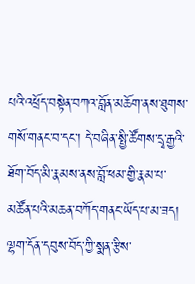པའི་འཕྲོད་བསྟེན་བཀའ་བློན་མཆོག་ནས་ཐུགས་གསོ་གནང་བ་དང་། དེ་བཞིན་སྤྱི་ཚོགས་དྲྭ་རྒྱའི་ཐོག་བོད་མི་རྣམས་ནས་བློ་ཕམ་གྱི་རྣམ་པ་མཚོན་པའི་མཆན་བཀོད་གནང་ཡོད་པ་མ་ཟད། ལྷག་དོན་དབུས་བོད་ཀྱི་སྨན་རྩིས་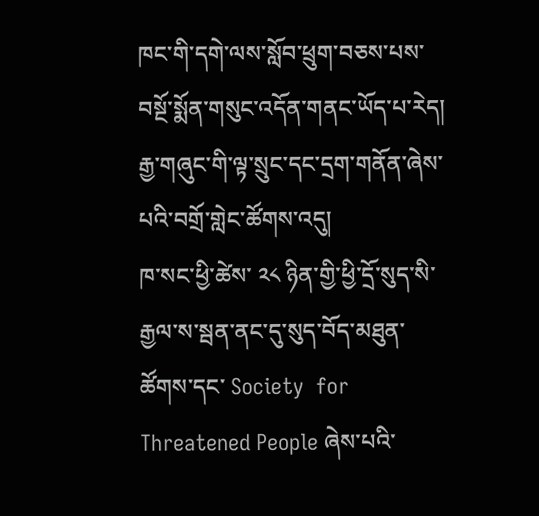ཁང་གི་དགེ་ལས་སློབ་ཕྲུག་བཅས་པས་བསྔོ་སྨོན་གསུང་འདོན་གནང་ཡོད་པ་རེད།
རྒྱ་གཞུང་གི་ལྟ་སྲུང་དང་དྲག་གནོན་ཞེས་པའི་བགྲོ་གླེང་ཚོགས་འདུ།
ཁ་སང་ཕྱི་ཚེས་ ༢༨ ཉིན་གྱི་ཕྱི་དྲོ་སུད་སི་རྒྱལ་ས་སྦན་ནང་དུ་སུད་བོད་མཐུན་ཚོགས་དང་ Society  for Threatened People ཞེས་པའི་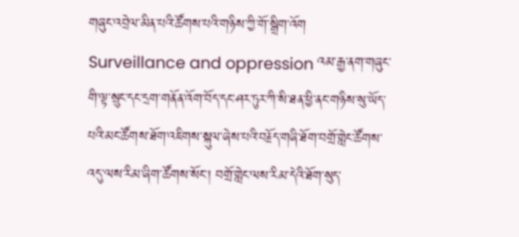གཞུང་འབྲེལ་མིན་པའི་ཚོགས་པའི་གཉིས་ཀྱི་གོ་སྒྲིག་འོག Surveillance and oppression འམ་རྒྱ་ནག་གཞུང་གི་ལྟ་སྲུང་དང་དྲག་གནོན་འོག་བོད་དང་ཤར་ཏུར་ཀི་སི་ཐན་ཕྱི་ནང་གཉིས་སུ་ཡོད་པའི་མང་ཚོགས་ཐོག་འཇིགས་སྐུལ་ཞེས་པའི་བརྗོད་གཞི་ཐོག་བགྲོ་གླེང་ཚོགས་འདུ་ལས་རིམ་ཞིག་ཚོགས་སོང་། བགྲོ་གླེང་ལས་རིམ་དེའི་ཐོག་སུད་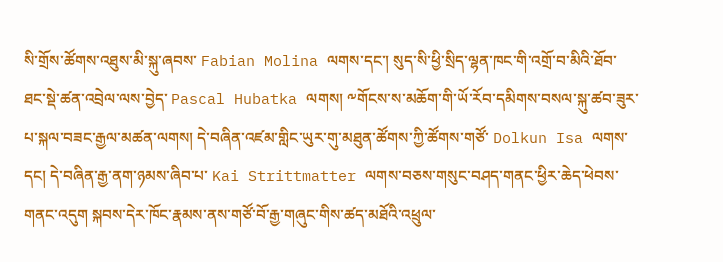སི་གྲོས་ཚོགས་འཐུས་མི་སྐུ་ཞབས་ Fabian Molina ལགས་དང་། སུད་སི་ཕྱི་སྲིད་ལྷན་ཁང་གི་འགྲོ་བ་མིའི་ཐོབ་ཐང་སྡེ་ཚན་འབྲེལ་ལས་བྱེད་ Pascal Hubatka ལགས། ༸གོངས་ས་མཆོག་གི་ཡོ་རོབ་དམིགས་བསལ་སྐུ་ཚབ་ཟུར་པ་སྐལ་བཟང་རྒྱལ་མཚན་ལགས། དེ་བཞིན་འཛམ་གླིང་ཡུར་གུ་མཐུན་ཚོགས་ཀྱི་ཚོགས་གཙོ་ Dolkun Isa ལགས་དང། དེ་བཞིན་རྒྱ་ནག་ཉམས་ཞིབ་པ་ Kai Strittmatter ལགས་བཅས་གསུང་བཤད་གནང་ཕྱིར་ཆེད་ཕེབས་གནང་འདུག སྐབས་དེར་ཁོང་རྣམས་ནས་གཙོ་བོ་རྒྱ་གཞུང་གིས་ཚད་མཐོའི་འཕྲུལ་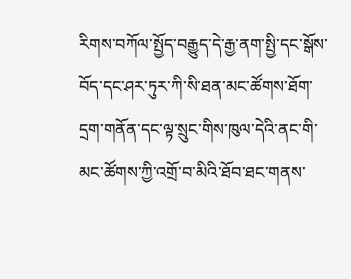རིགས་བཀོལ་སྤྱོད་བརྒྱུད་དེ་རྒྱ་ནག་སྤྱི་དང་སྒོས་བོད་དང་ཤར་ཏུར་ཀི་སི་ཐན་མང་ཚོགས་ཐོག་དྲག་གནོན་དང་ལྟ་སྲུང་གིས་ཁུལ་དེའི་ནང་གི་མང་ཚོགས་ཀྱི་འགྲོ་བ་མིའི་ཐོབ་ཐང་གནས་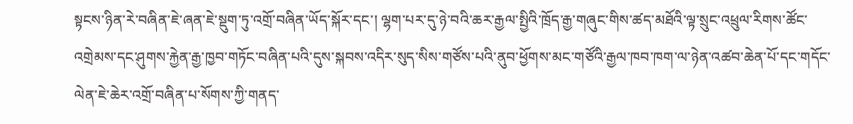སྟངས་ཉིན་རེ་བཞིན་ཇེ་ཞན་ཇེ་སྡུག་ཏུ་འགྲོ་བཞིན་ཡོད་སྐོར་དང་། ལྷག་པར་དུ་ཉེ་བའི་ཆར་རྒྱལ་སྤྱིའི་ཁྲོད་རྒྱ་གཞུང་གིས་ཚད་མཐོའི་ལྟ་སྲུང་འཕྲུལ་རིགས་ཚོང་འགྲེམས་དང་ཤུགས་རྐྱེན་རྒྱ་ཁྱབ་གཏོང་བཞིན་པའི་དུས་སྐབས་འདིར་སུད་སིས་གཙོས་པའི་ནུབ་ཕྱོགས་མང་གཙོའི་རྒྱལ་ཁབ་ཁག་ལ་ཉེན་འཚབ་ཆེན་པོ་དང་གདོང་ལེན་ཇེ་ཆེར་འགྲོ་བཞིན་པ་སོགས་ཀྱི་གནད་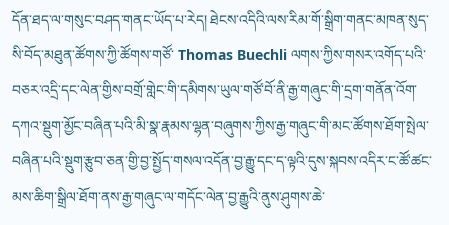དོན་ཐད་ལ་གསུང་བཤད་གནང་ཡོད་པ་རེད། ཐེངས་འདིའི་ལས་རིམ་གོ་སྒྲིག་གནང་མཁན་སུད་སི་བོད་མཐུན་ཚོགས་ཀྱི་ཚོགས་གཙོ་ Thomas Buechli ལགས་ཀྱིས་གསར་འགོད་པའི་བཅར་འདྲི་དང་ལེན་གྱིས་བགྲོ་གླེང་གི་དམིགས་ཡུལ་གཙོ་བོ་ནི་རྒྱ་གཞུང་གི་དྲག་གནོན་འོག་དཀའ་སྡུག་མྱོང་བཞིན་པའི་མི་སྣ་རྣམས་ལྷན་བཞུགས་ཀྱིས་རྒྱ་གཞུང་གི་མང་ཚོགས་ཐོག་སྤེལ་བཞིན་པའི་སྡུག་རྩུབ་ཅན་གྱི་བྱ་སྤྱོད་གསལ་འདོན་བྱ་རྒྱུ་དང་ད་ལྟའི་དུས་སྐབས་འདིར་ང་ཚོ་ཚང་མས་ཆིག་སྒྲིལ་ཐོག་ནས་རྒྱ་གཞུང་ལ་གདོང་ལེན་བྱ་རྒྱུའི་ནུས་ཤུགས་ཆེ་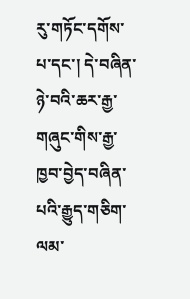རུ་གཏོང་དགོས་པ་དང་། དེ་བཞིན་ཉེ་བའི་ཆར་རྒྱ་གཞུང་གིས་རྒྱ་ཁྱབ་བྱེད་བཞིན་པའི་རྒྱུད་གཅིག་ལམ་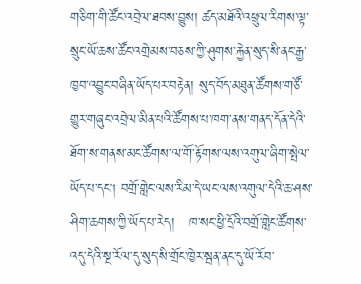གཅིག་གི་ཚོང་འབྲེལ་ཐབས་བྱུས། ཚད་མཐོའི་འཕྲུལ་རིགས་ལྟ་སྲུང་ཡོ་ཆས་ཚོང་འགྲེམས་བཅས་ཀྱི་ཤུགས་རྐྱེན་སུད་སི་ནང་རྒྱ་ཁྱབ་འབྱུང་བཞིན་ཡོད་པར་བརྟེན། སུད་བོད་མཐུན་ཚོགས་གཙོ་གྱུར་གཞུང་འབྲེལ་མིན་པའི་ཚོགས་པ་ཁག་ནས་གནད་དོན་དེའི་ཐོག་ས་གནས་མང་ཚོགས་ལ་གོ་རྟོགས་ལས་འགུལ་ཞིག་སྤེལ་ཡོད་པ་དང། བགྲོ་གླེང་ལས་རིམ་དེ་ཡང་ལས་འགུལ་དེའི་ཆ་ཤས་ཤིག་ཆགས་ཀྱི་ཡོད་པ་རེད།   ཁ་སང་ཕྱི་དྲོའི་བགྲོ་གླེང་ཚོགས་འདུ་དེའི་སྔ་རོལ་དུ་སུད་སི་གྲོང་ཁྱེར་སྦན་ནང་དུ་ཡོ་རོབ་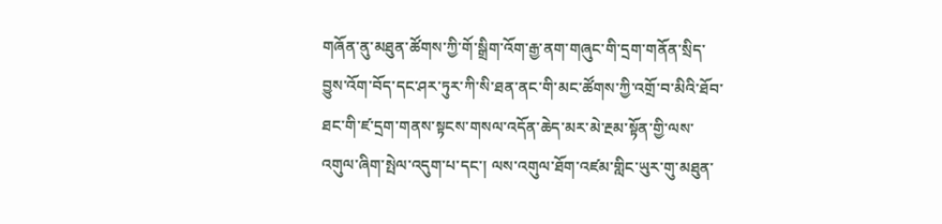གཞོན་ནུ་མཐུན་ཚོགས་ཀྱི་གོ་སྒྲིག་འོག་རྒྱ་ནག་གཞུང་གི་དྲག་གནོན་སྲིད་བྱུས་འོག་བོད་དང་ཤར་ཏུར་ཀི་སི་ཐན་ནང་གི་མང་ཚོགས་ཀྱི་འགྲོ་བ་མིའི་ཐོབ་ཐང་གི་ཛ་དྲག་གནས་སྟངས་གསལ་འདོན་ཆེད་མར་མེ་རྔམ་སྟོན་གྱི་ལས་འགུལ་ཞིག་སྤེལ་འདུག་པ་དང་། ལས་འགུལ་ཐོག་འཛམ་གླིང་ཡུར་གུ་མཐུན་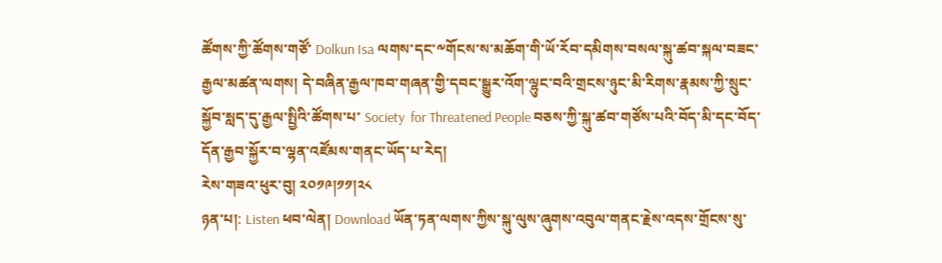ཚོགས་ཀྱི་ཚོགས་གཙོ་ Dolkun Isa ལགས་དང་༸གོངས་ས་མཆོག་གི་ཡོ་རོབ་དམིགས་བསལ་སྐུ་ཚབ་སྐལ་བཟང་རྒྱལ་མཚན་ལགས། དེ་བཞིན་རྒྱལ་ཁབ་གཞན་གྱི་དབང་སྒྱུར་འོག་ལྷུང་བའི་གྲངས་ཉུང་མི་རིགས་རྣམས་ཀྱི་སྲུང་སྐྱོབ་སླད་དུ་རྒྱལ་སྤྱིའི་ཚོགས་པ་ Society  for Threatened People བཅས་ཀྱི་སྐུ་ཚབ་གཙོས་པའི་བོད་མི་དང་བོད་དོན་རྒྱབ་སྐྱོར་བ་ལྷན་འཛོམས་གནང་ཡོད་པ་རེད།
རེས་གཟའ་ཕུར་བུ། ༢༠༡༩།༡༡།༢༨
ཉན་པ།: Listen ཕབ་ལེན། Download ཡོན་ཏན་ལགས་ཀྱིས་སྐུ་ལུས་ཞུགས་འབུལ་གནང་རྗེས་འདས་གྲོངས་སུ་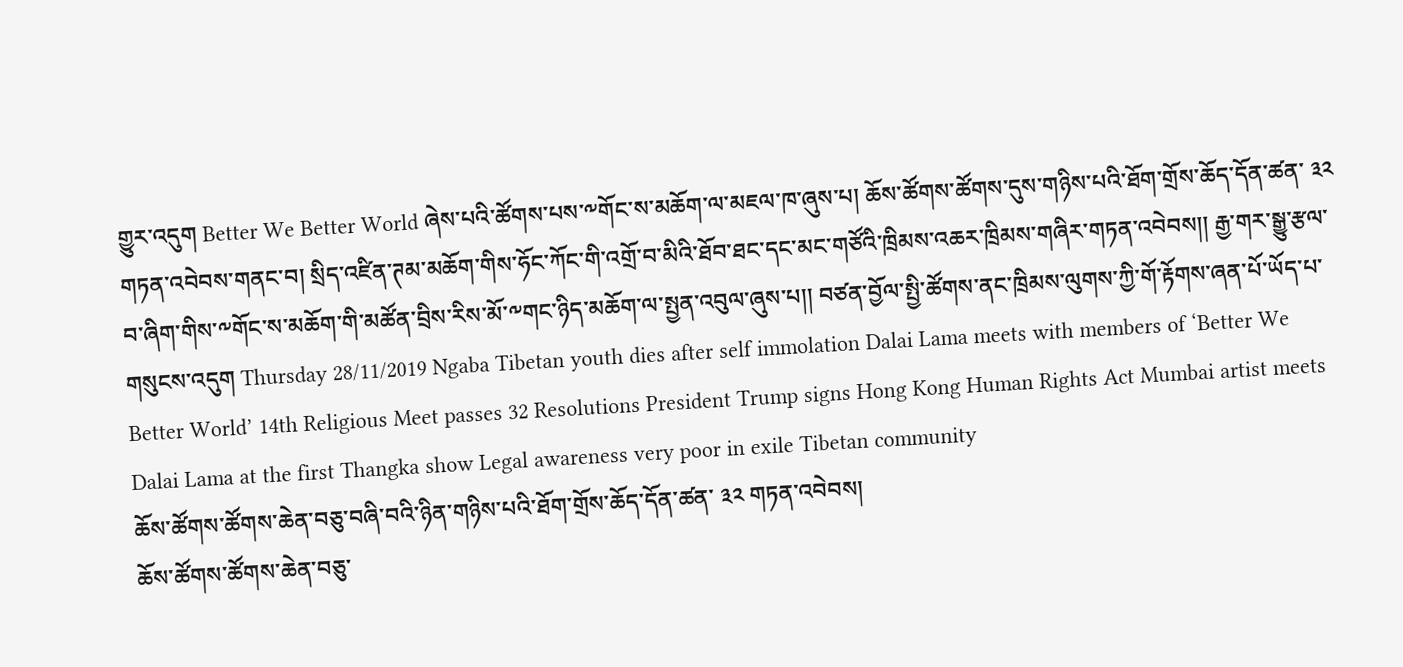གྱུར་འདུག Better We Better World ཞེས་པའི་ཚོགས་པས་༸གོང་ས་མཆོག་ལ་མཇལ་ཁ་ཞུས་པ། ཆོས་ཚོགས་ཚོགས་དུས་གཉིས་པའི་ཐོག་གྲོས་ཆོད་དོན་ཚན་ ༣༢ གཏན་འབེབས་གནང་བ། སྲིད་འཛིན་ཊམ་མཆོག་གིས་ཧོང་ཀོང་གི་འགྲོ་བ་མིའི་ཐོབ་ཐང་དང་མང་གཙོའི་ཁྲིམས་འཆར་ཁྲིམས་གཞིར་གཏན་འབེབས།། རྒྱ་གར་སྒྱུ་རྩལ་བ་ཞིག་གིས་༸གོང་ས་མཆོག་གི་མཚོན་བྲིས་རིས་མོ་༸གང་ཉིད་མཆོག་ལ་སྤྱན་འབུལ་ཞུས་པ།། བཙན་བྱོལ་སྤྱི་ཚོགས་ནང་ཁྲིམས་ལུགས་ཀྱི་གོ་རྟོགས་ཞན་པོ་ཡོད་པ་གསུངས་འདུག Thursday 28/11/2019 Ngaba Tibetan youth dies after self immolation Dalai Lama meets with members of ‘Better We Better World’ 14th Religious Meet passes 32 Resolutions President Trump signs Hong Kong Human Rights Act Mumbai artist meets Dalai Lama at the first Thangka show Legal awareness very poor in exile Tibetan community
ཆོས་ཚོགས་ཚོགས་ཆེན་བཅུ་བཞི་བའི་ཉིན་གཉིས་པའི་ཐོག་གྲོས་ཆོད་དོན་ཚན་ ༣༢ གཏན་འབེབས།
ཆོས་ཚོགས་ཚོགས་ཆེན་བཅུ་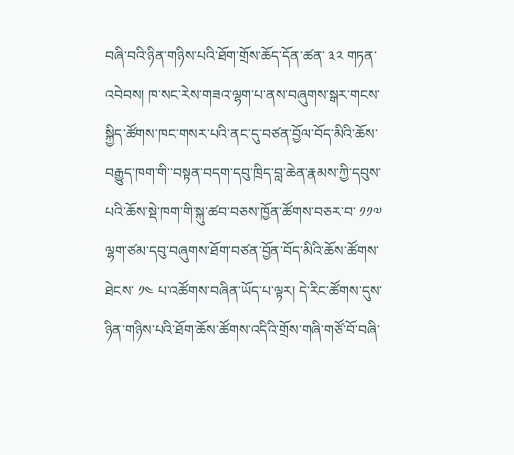བཞི་བའི་ཉིན་གཉིས་པའི་ཐོག་གྲོས་ཆོད་དོན་ཚན་ ༣༢ གཏན་འབེབས། ཁ་སང་རེས་གཟའ་ལྷག་པ་ནས་བཞུགས་སྒར་གངས་སྐྱིད་ཚོགས་ཁང་གསར་པའི་ནང་དུ་བཙན་བྱོལ་བོད་མིའི་ཆོས་བརྒྱུད་ཁག་གི་་བསྟན་བདག་དབུ་ཁྲིད་བླ་ཆེན་རྣམས་ཀྱི་དབུས་པའི་ཆོས་སྡེ་ཁག་གི་སྐུ་ཚབ་བཅས་ཁྱོན་ཚོགས་བཅར་བ་ ༡༡༧ ལྷག་ཙམ་དབུ་བཞུགས་ཐོག་བཙན་བྱོན་བོད་མིའི་ཆོས་ཚོགས་ཐེངས་ ༡༤ པ་འཚོགས་བཞིན་ཡོད་པ་ལྟར། དེ་རིང་ཚོགས་དུས་ཉིན་གཉིས་པའི་ཐོག་ཆོས་ཚོགས་འདིའི་གྲོས་གཞི་གཙོ་བོ་བཞི་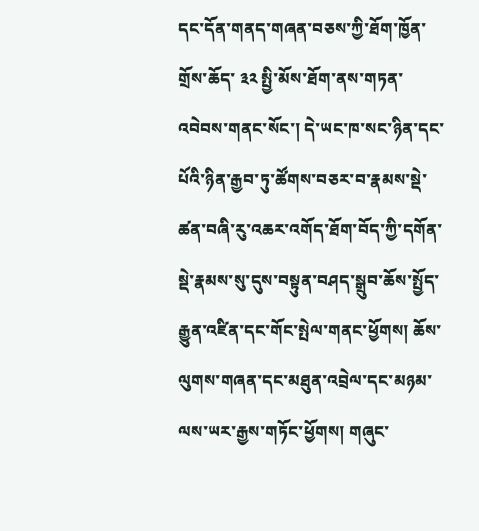དང་དོན་གནད་གཞན་བཅས་ཀྱི་ཐོག་ཁྱོན་གྲོས་ཆོད་ ༣༢ སྤྱི་མོས་ཐོག་ནས་གཏན་འབེབས་གནང་སོང་། དེ་ཡང་ཁ་སང་ཉིན་དང་པོའི་ཉིན་རྒྱབ་ཏུ་ཚོགས་བཅར་བ་རྣམས་སྡེ་ཚན་བཞི་རུ་འཆར་འགོད་ཐོག་བོད་ཀྱི་དགོན་སྡེ་རྣམས་སུ་དུས་བསྟུན་བཤད་སྒྲུབ་ཆོས་སྤྱོད་རྒྱུན་འཛིན་དང་གོང་སྤེལ་གནང་ཕྱོགས། ཆོས་ལུགས་གཞན་དང་མཐུན་འབྲེལ་དང་མཉམ་ལས་ཡར་རྒྱས་གཏོང་ཕྱོགས། གཞུང་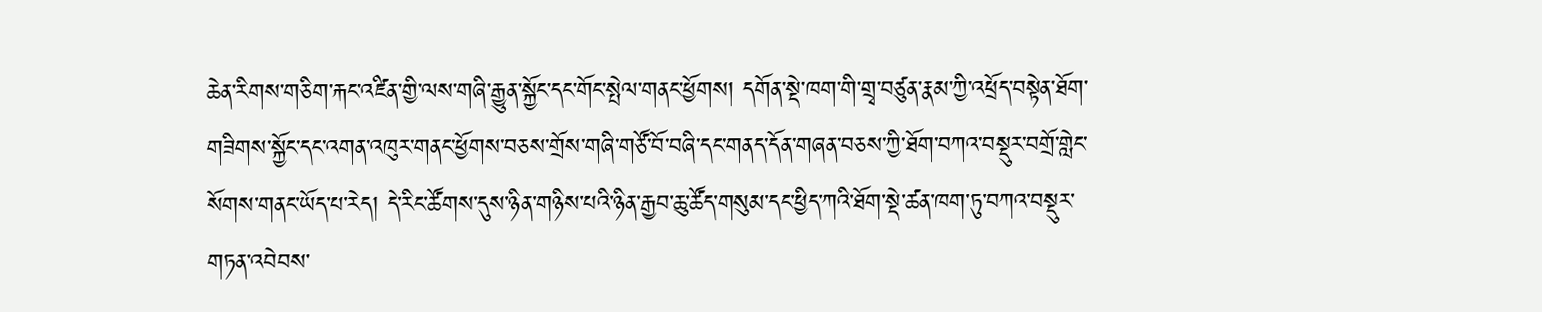ཆེན་རིགས་གཅིག་རྐང་འཛིན་གྱི་ལས་གཞི་རྒྱུན་སྐྱོང་དང་གོང་སྤེལ་གནང་ཕྱོགས། དགོན་སྡེ་ཁག་གི་གྲྭ་བཙུན་རྣམ་ཀྱི་འཕྲོད་བསྟེན་ཐོག་གཟིགས་སྐྱོང་དང་འགན་འཁུར་གནང་ཕྱོགས་བཅས་གྲོས་གཞི་གཙོ་བོ་བཞི་དང་གནད་དོན་གཞན་བཅས་ཀྱི་ཐོག་བཀའ་བསྡུར་བགྲོ་གླེང་སོགས་གནང་ཡོད་པ་རེད། དེ་རིང་ཚོགས་དུས་ཉིན་གཉིས་པའི་ཉིན་རྒྱབ་ཆུ་ཚོད་གསུམ་དང་ཕྱིད་ཀའི་ཐོག་སྡེ་ཚན་ཁག་ཏུ་བཀའ་བསྡུར་གཏན་འབེབས་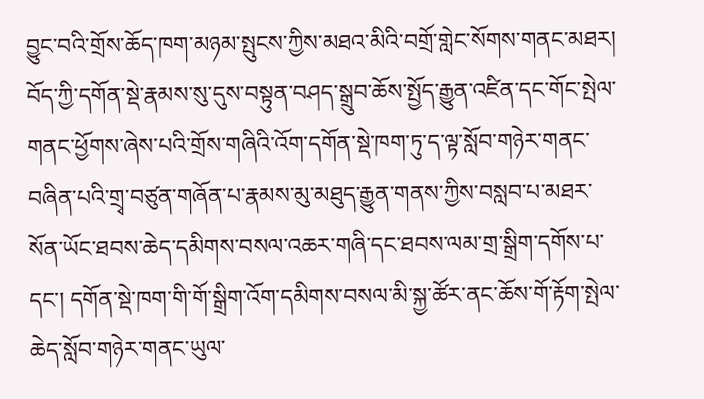བྱུང་བའི་གྲོས་ཆོད་ཁག་མཉམ་སྤུངས་ཀྱིས་མཐའ་མིའི་བགྲོ་གླེང་སོགས་གནང་མཐར། བོད་ཀྱི་དགོན་སྡེ་རྣམས་སུ་དུས་བསྟུན་བཤད་སྒྲུབ་ཆོས་སྤྱོད་རྒྱུན་འཛིན་དང་གོང་སྤེལ་གནང་ཕྱོགས་ཞེས་པའི་གྲོས་གཞིའི་འོག་དགོན་སྡེ་ཁག་ཏུ་ད་ལྟ་སློབ་གཉེར་གནང་བཞིན་པའི་གྲྭ་བཙུན་གཞོན་པ་རྣམས་མུ་མཐུད་རྒྱུན་གནས་ཀྱིས་བསླབ་པ་མཐར་སོན་ཡོང་ཐབས་ཆེད་དམིགས་བསལ་འཆར་གཞི་དང་ཐབས་ལམ་གྲ་སྒྲིག་དགོས་པ་དང་། དགོན་སྡེ་ཁག་གི་གོ་སྒྲིག་འོག་དམིགས་བསལ་མི་སྐྱ་ཚོར་ནང་ཆོས་གོ་རྟོག་སྤེལ་ཆེད་སློབ་གཉེར་གནང་ཡུལ་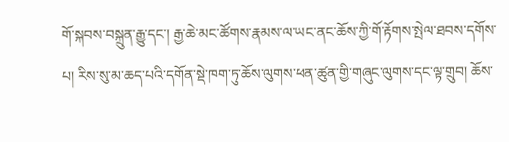གོ་སྐབས་བསྐྲུན་རྒྱུ་དང་། རྒྱ་ཆེ་མང་ཚོགས་རྣམས་ལ་ཡང་ནང་ཆོས་ཀྱི་གོ་རྟོགས་སྤེལ་ཐབས་དགོས་པ། རིས་སུ་མ་ཆད་པའི་དགོན་སྡེ་ཁག་ཏུ་ཆོས་ལུགས་ཕན་ཚུན་གྱི་གཞུང་ལུགས་དང་ལྟ་གྲུབ། ཆོས་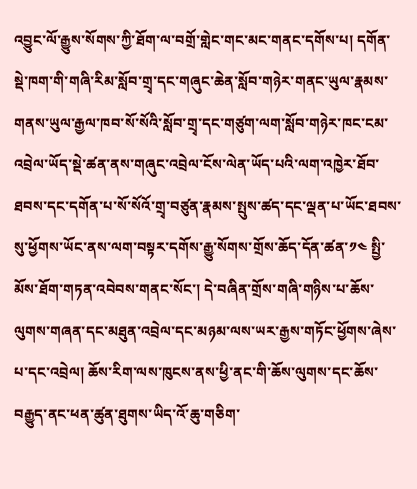འབྱུང་ལོ་རྒྱུས་སོགས་ཀྱི་ཐོག་ལ་བགྲོ་གླེང་གང་མང་གནང་དགོས་པ། དགོན་སྡེ་ཁག་གི་གཞི་རིམ་སློབ་གྲྭ་དང་གཞུང་ཆེན་སློབ་གཉེར་གནང་ཡུལ་རྣམས་གནས་ཡུལ་རྒྱལ་ཁབ་སོ་སོའི་སློབ་གྲྭ་དང་གཙུག་ལག་སློབ་གཉེར་ཁང་ངམ་འབྲེལ་ཡོད་སྡེ་ཚན་ནས་གཞུང་འབྲེལ་ངོས་ལེན་ཡོད་པའི་ལག་འཁྱེར་ཐོབ་ཐབས་དང་དགོན་པ་སོ་སོའོ་གྲྭ་བཙུན་རྣམས་སྤུས་ཚད་དང་ལྡན་པ་ཡོང་ཐབས་སུ་ཕྱོགས་ཡོང་ནས་ལག་བསྟར་དགོས་རྒྱུ་སོགས་གྲོས་ཆོད་དོན་ཚན་༡༤ སྤྱི་མོས་ཐོག་གཏན་འབེབས་གནང་སོང་། དེ་བཞིན་གྲོས་གཞི་གཉིས་པ་ཆོས་ལུགས་གཞན་དང་མཐུན་འབྲེལ་དང་མཉམ་ལས་ཡར་རྒྱས་གཏོང་ཕྱོགས་ཞེས་པ་དང་འབྲེལ། ཆོས་རིག་ལས་ཁུངས་ནས་ཕྱི་ནང་གི་ཆོས་ལུགས་དང་ཆོས་བརྒྱུད་ནང་ཕན་ཚུན་ཐུགས་ཡིད་འོ་ཆུ་གཅིག་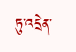ཏུ་འདྲེན་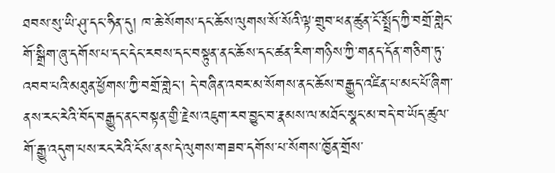ཐབས་སུ་ཡི་ཤུ་དང་ཧིན་དུ། ཁ་ཆེ་སོགས་དང་ཆོས་ལུགས་སོ་སོའི་ལྟ་གྲུབ་ཕན་ཚུན་ངོ་སྤྲོད་ཀྱི་བགྲོ་གླེང་གོ་སྒྲིག་ཞུ་དགོས་པ་དང་དེང་རབས་དང་བསྟུན་ནང་ཆོས་དང་ཚན་རིག་གཉིས་ཀྱི་གནད་དོན་གཅིག་ཏུ་འབབ་པའི་མཐུན་ཕྱོགས་ཀྱི་བགྲོ་གླེང་། དེ་བཞིན་འབར་མ་སོགས་ནང་ཆོས་བརྒྱུད་འཛིན་པ་མང་པོ་ཞིག་ནས་རང་རེའི་བོད་བརྒྱུད་ནང་བསྟན་གྱི་རྗེས་འཇུག་རབ་བྱུང་བ་རྣམས་ལ་མཐོང་སྣང་མ་བདེ་བ་ཡོད་ཚུལ་གོ་རྒྱུ་འདུག་པས་རང་རེའི་ངོས་ནས་དེ་ལུགས་གཟབ་དགོས་པ་སོགས་ཁྱོན་གྲོས་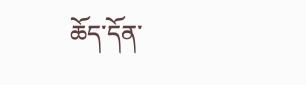ཆོད་དོན་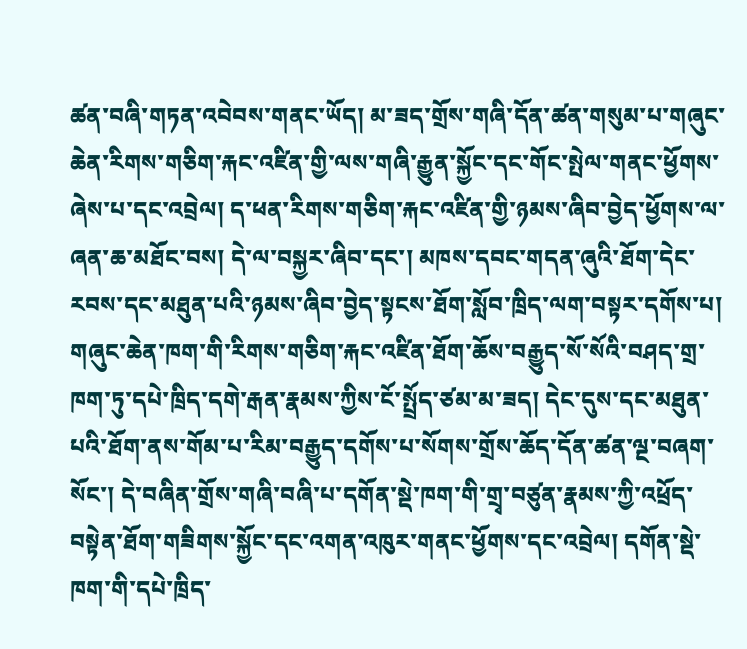ཚན་བཞི་གཏན་འབེབས་གནང་ཡོད། མ་ཟད་གྲོས་གཞི་དོན་ཚན་གསུམ་པ་གཞུང་ཆེན་རིགས་གཅིག་རྐང་འཛིན་གྱི་ལས་གཞི་རྒྱུན་སྐྱོང་དང་གོང་སྤེལ་གནང་ཕྱོགས་ཞེས་པ་དང་འབྲེལ། ད་ཕན་རིགས་གཅིག་རྐང་འཛིན་གྱི་ཉམས་ཞིབ་བྱེད་ཕྱོགས་ལ་ཞན་ཆ་མཐོང་བས། དེ་ལ་བསྐྱར་ཞིབ་དང་། མཁས་དབང་གདན་ཞུའི་ཐོག་དེང་རབས་དང་མཐུན་པའི་ཉམས་ཞིབ་བྱེད་སྟངས་ཐོག་སློབ་ཁྲིད་ལག་བསྟར་དགོས་པ། གཞུང་ཆེན་ཁག་གི་རིགས་གཅིག་རྐང་འཛིན་ཐོག་ཆོས་བརྒྱུད་སོ་སོའི་བཤད་གྲ་ཁག་ཏུ་དཔེ་ཁྲིད་དགེ་རྒན་རྣམས་ཀྱིས་ངོ་སྤྲོད་ཙམ་མ་ཟད། དེང་དུས་དང་མཐུན་པའི་ཐོག་ནས་གོམ་པ་རིམ་བརྒྱུད་དགོས་པ་སོགས་གྲོས་ཆོད་དོན་ཚན་ལྔ་བཞག་སོང་། དེ་བཞིན་གྲོས་གཞི་བཞི་པ་དགོན་སྡེ་ཁག་གི་གྲྭ་བཙུན་རྣམས་ཀྱི་འཕྲོད་བསྟེན་ཐོག་གཟིགས་སྐྱོང་དང་འགན་འཁུར་གནང་ཕྱོགས་དང་འབྲེལ། དགོན་སྡེ་ཁག་གི་དཔེ་ཁྲིད་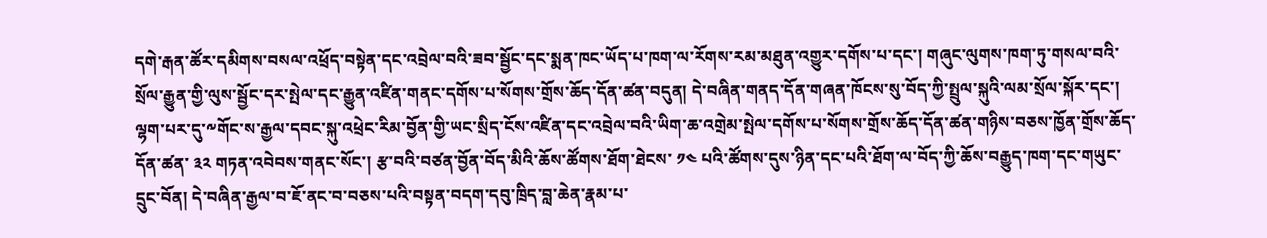དགེ་རྒན་ཚོར་དམིགས་བསལ་འཕྲོད་བསྟེན་དང་འབྲེལ་བའི་ཟབ་སྦྱོང་དང་སྨན་ཁང་ཡོད་པ་ཁག་ལ་རོགས་རམ་མཐུན་འགྱུར་དགོས་པ་དང་། གཞུང་ལུགས་ཁག་ཏུ་གསལ་བའི་སྲོལ་རྒྱུན་གྱི་ལུས་སྦྱོང་དར་སྤེལ་དང་རྒྱུན་འཛིན་གནང་དགོས་པ་སོགས་གྲོས་ཆོད་དོན་ཚན་བདུན། དེ་བཞིན་གནད་དོན་གཞན་ཁོངས་སུ་བོད་ཀྱི་སྤྲུལ་སྐུའི་ལམ་སྲོལ་སྐོར་དང་། ལྷག་པར་དུ་༸གོང་ས་རྒྱལ་དབང་སྐུ་འཕྲེང་རིམ་བྱོན་གྱི་ཡང་སྲིད་ངོས་འཛིན་དང་འབྲེལ་བའི་ཡིག་ཆ་འགྲེམ་སྤེལ་དགོས་པ་སོགས་གྲོས་ཆོད་དོན་ཚན་གཉིས་བཅས་ཁྱོན་གྲོས་ཆོད་དོན་ཚན་ ༣༢ གཏན་འབེབས་གནང་སོང་། རྩ་བའི་བཙན་བྱོན་བོད་མིའི་ཆོས་ཚོགས་ཐོག་ཐེངས་ ༡༤ པའི་ཚོགས་དུས་ཉིན་དང་པའི་ཐོག་ལ་བོད་ཀྱི་ཆོས་བརྒྱུད་ཁག་དང་གཡུང་དྲུང་བོན། དེ་བཞིན་རྒྱལ་བ་ཇོ་ནང་བ་བཅས་པའི་བསྟན་བདག་དབུ་ཁྲིད་བླ་ཆེན་རྣམ་པ་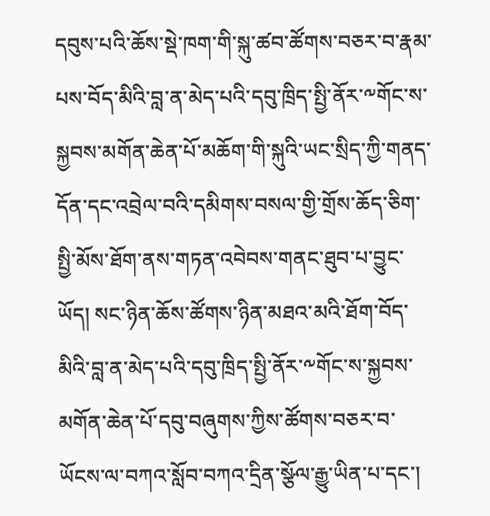དབུས་པའི་ཆོས་སྡེ་ཁག་གི་སྐུ་ཚབ་ཚོགས་བཅར་བ་རྣམ་པས་བོད་མིའི་བླ་ན་མེད་པའི་དབུ་ཁྲིད་སྤྱི་ནོར་༸གོང་ས་སྐྱབས་མགོན་ཆེན་པོ་མཆོག་གི་སྐུའི་ཡང་སྲིད་ཀྱི་གནད་དོན་དང་འབྲེལ་བའི་དམིགས་བསལ་གྱི་གྲོས་ཆོད་ཅིག་སྤྱི་མོས་ཐོག་ནས་གཏན་འབེབས་གནང་ཐུབ་པ་བྱུང་ཡོད། སང་ཉིན་ཆོས་ཚོགས་ཉིན་མཐའ་མའི་ཐོག་བོད་མིའི་བླ་ན་མེད་པའི་དབུ་ཁྲིད་སྤྱི་ནོར་༸གོང་ས་སྐྱབས་མགོན་ཆེན་པོ་དབུ་བཞུགས་ཀྱིས་ཚོགས་བཅར་བ་ཡོངས་ལ་བཀའ་སློབ་བཀའ་དྲིན་སྩོལ་རྒྱུ་ཡིན་པ་དང་།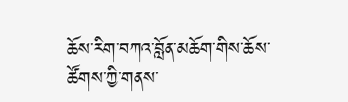ཆོས་རིག་བཀའ་བློན་མཆོག་གིས་ཆོས་ཚོགས་ཀྱི་གནས་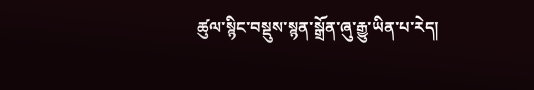ཚུལ་སྙིང་བསྡུས་སྙན་སྒྲོན་ཞུ་རྒྱུ་ཡིན་པ་རེད།